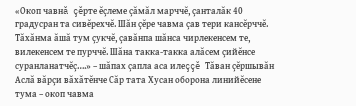«Окоп чавнă çĕрте ĕçлеме çăмăл марччĕ, çанталăк 40 градусран та сивĕрехчĕ. Шăн çĕре чавма çав тери кансĕрччĕ. Тăхăнма ăшă тум çукчĕ, çавăнпа шăнса чирлекенсем те, вилекенсем те пурччĕ. Шăна такка-такка алăсем çийĕнсе суранланатчĕç….» – шăпах çапла аса илеççĕ Тăван çĕршывăн Аслă вăрçи вăхăтĕнче Сăр тата Хусан оборона линийĕсене тума – окоп чавма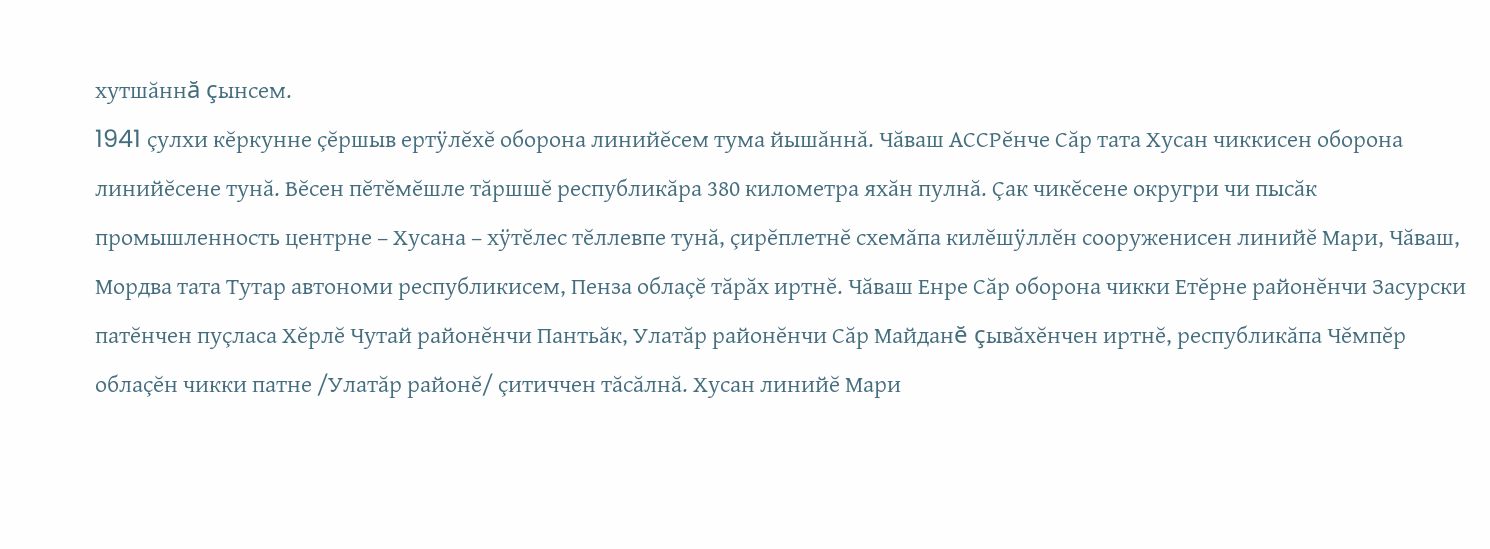хутшăннă çынсем.
1941 çулхи кĕркунне çĕршыв ертÿлĕхĕ оборона линийĕсем тума йышăннă. Чăваш АССРĕнче Сăр тата Хусан чиккисен оборона линийĕсене тунă. Вĕсен пĕтĕмĕшле тăршшĕ республикăра 380 километра яхăн пулнă. Çак чикĕсене округри чи пысăк промышленность центрне – Хусана – хÿтĕлес тĕллевпе тунă, çирĕплетнĕ схемăпа килĕшÿллĕн сооруженисен линийĕ Мари, Чăваш, Мордва тата Тутар автономи республикисем, Пенза облаçĕ тăрăх иртнĕ. Чăваш Енре Сăр оборона чикки Етĕрне районĕнчи Засурски патĕнчен пуçласа Хĕрлĕ Чутай районĕнчи Пантьăк, Улатăр районĕнчи Сăр Майданĕ çывăхĕнчен иртнĕ, республикăпа Чĕмпĕр облаçĕн чикки патне /Улатăр районĕ/ çитиччен тăсăлнă. Хусан линийĕ Мари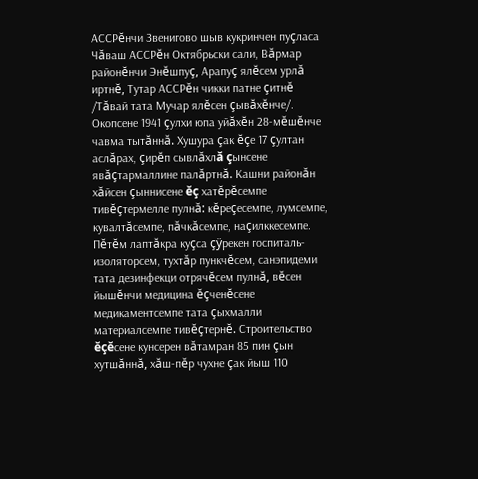АССРĕнчи Звенигово шыв кукринчен пуçласа Чăваш АССРĕн Октябрьски сали, Вăрмар районĕнчи Энĕшпуç, Арапуç ялĕсем урлă иртнĕ, Тутар АССРĕн чикки патне çитнĕ /Тăвай тата Мучар ялĕсен çывăхĕнче/.
Окопсене 1941 çулхи юпа уйăхĕн 28-мĕшĕнче чавма тытăннă. Хушура çак ĕçе 17 çултан аслăрах, çирĕп сывлăхлă çынсене явăçтармаллине палăртнă. Кашни районăн хăйсен çыннисене ĕç хатĕрĕсемпе тивĕçтермелле пулнă: кĕреçесемпе, лумсемпе, кувалтăсемпе, пăчкăсемпе, наçилккесемпе. Пĕтĕм лаптăкра куçса çÿрекен госпиталь-изоляторсем, тухтăр пункчĕсем, санэпидеми тата дезинфекци отрячĕсем пулнă, вĕсен йышĕнчи медицина ĕçченĕсене медикаментсемпе тата çыхмалли материалсемпе тивĕçтернĕ. Строительство ĕçĕсене кунсерен вăтамран 85 пин çын хутшăннă, хăш-пĕр чухне çак йыш 110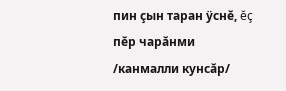пин çын таран ÿснĕ, ĕç пĕр чарăнми /канмалли кунсăр/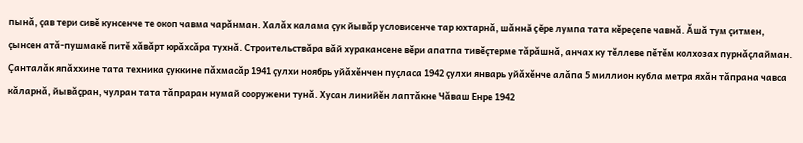пынă, çав тери сивĕ кунсенче те окоп чавма чарăнман. Халăх калама çук йывăр условисенче тар юхтарнă, шăннă çĕре лумпа тата кĕреçепе чавнă. Ăшă тум çитмен, çынсен атă-пушмакĕ питĕ хăвăрт юрăхсăра тухнă. Строительствăра вăй хуракансене вĕри апатпа тивĕçтерме тăрăшнă, анчах ку тĕллеве пĕтĕм колхозах пурнăçлайман.
Çанталăк япăххине тата техника çуккине пăхмасăр 1941 çулхи ноябрь уйăхĕнчен пуçласа 1942 çулхи январь уйăхĕнче алăпа 5 миллион кубла метра яхăн тăпрана чавса кăларнă, йывăçран, чулран тата тăпраран нумай сооружени тунă. Хусан линийĕн лаптăкне Чăваш Енре 1942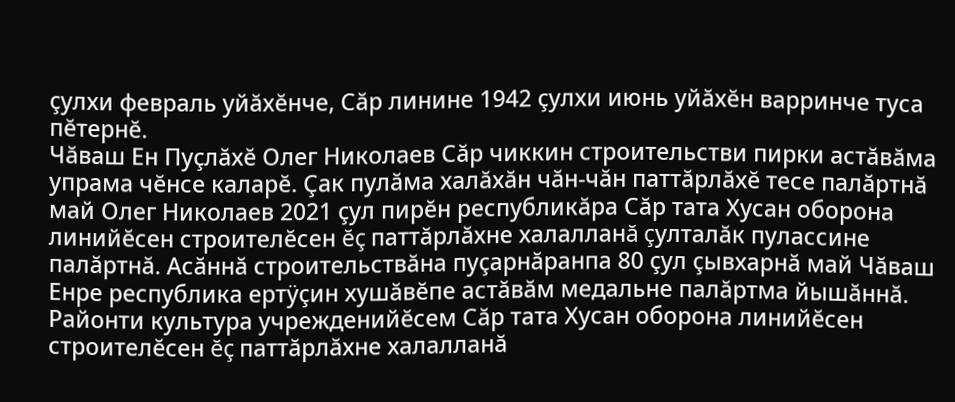çулхи февраль уйăхĕнче, Сăр линине 1942 çулхи июнь уйăхĕн варринче туса пĕтернĕ.
Чăваш Ен Пуçлăхĕ Олег Николаев Сăр чиккин строительстви пирки астăвăма упрама чĕнсе каларĕ. Çак пулăма халăхăн чăн-чăн паттăрлăхĕ тесе палăртнă май Олег Николаев 2021 çул пирĕн республикăра Сăр тата Хусан оборона линийĕсен строителĕсен ĕç паттăрлăхне халалланă çулталăк пулассине палăртнă. Асăннă строительствăна пуçарнăранпа 80 çул çывхарнă май Чăваш Енре республика ертÿçин хушăвĕпе астăвăм медальне палăртма йышăннă.
Районти культура учрежденийĕсем Сăр тата Хусан оборона линийĕсен строителĕсен ĕç паттăрлăхне халалланă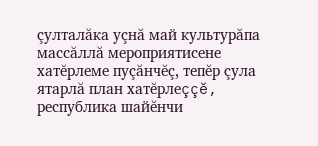çулталăка уçнă май культурăпа массăллă мероприятисене хатĕрлеме пуçăнчĕç, тепĕр çула ятарлă план хатĕрлеççĕ, республика шайĕнчи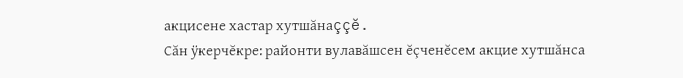акцисене хастар хутшăнаççĕ.
Сăн ÿкерчĕкре: районти вулавăшсен ĕçченĕсем акцие хутшăнса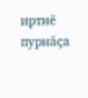иртнĕ пурнăçа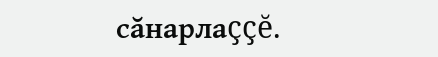сăнарлаççĕ.